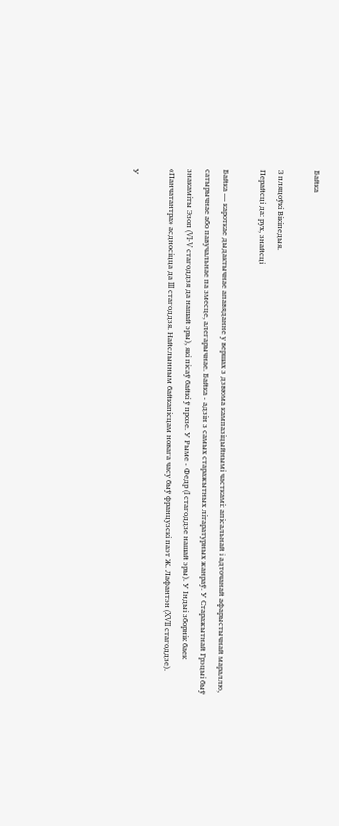Байка

З пляцоўкі Вікіпедыя.
Перайсці да: рух, знайсці

Байка — кароткае дыдактычнае апавяданне у вершах з дзвюма кампазiцыйнымi часткамi: апiсальнай i адточанай афарыстычнай мараллю, сатырычнае або павучальнае па змесце, алегарычнае. Байка - адзін з самых старажытных літаратурных жанраў. У Старажытнай Грэцыі быў знакаміты Эзоп (VI-V стагоддзя да нашай эры), які пісаў байкі ў прозе. У Рыме - Федр (I стагоддзе нашай эры). У Індыі зборнік баек «Панчатантра» асдносіцца да III стагоддзя. Найслынным байкапісцам новага часу быў французскі паэт Ж. Лафантэн (XVII стагоддзе).

У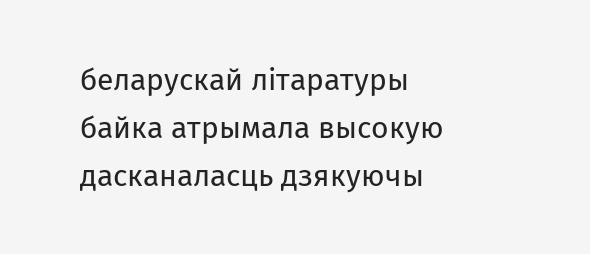беларускай літаратуры байка атрымала высокую дасканаласць дзякуючы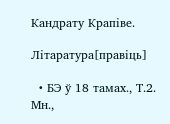Кандрату Крапіве.

Літаратура[правіць]

  • БЭ ў 18 тамах., Т.2. Мн.,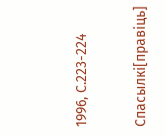1996, С.223-224

Спасылкі[правіць]